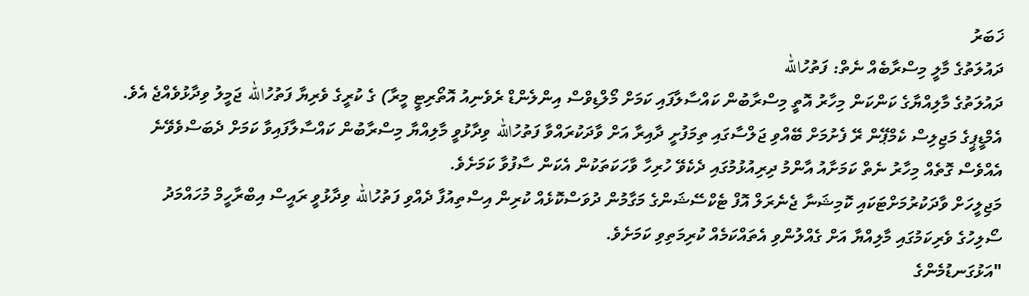ޚަބަރު
ދައުލަތުގެ މާލީ މިސްރާބެއް ނެތް: ފަތުހުالله
ދައުލަތުގެ މާލިއްޔާގެ ކަންކަން މިހާރު އޮތީ މިސްރާބުން ކައްސާލާފައި ކަމަށް މޯލްޑިވްސް އިންލެންޑް ރެވެނިއު އޮތޯރިޓީ މީރާ) ގެ ކުރީގެ ވެރިޔާ ފަތުހުالله ޖަމީލު ވިދާޅުވެއްޖެ އެވެ.
އެމްޑީޕީގެ މަޖިލިސް ކެމްޕޭން ރޭ ފެށުމަށް ބޭއްވި ޖަލްސާގައި ތިމަފުށީ ދާއިރާ އަށް ވާދަކުރައްވާ ފަތުހުالله ވިދާޅުވީ މާލިއްޔާ މިސްރާބުން ކައްސާލާފައިވާ ކަމަށް ދެބަސްވެވޭނެ އެއްވެސް ގޮތެއް މިހާރު ނެތް ކަމަށާއު އާންމު ދިރިއުޅުމުގައި ދެކެވޭ ހުރިހާ ވާހަކަތަކުން އެކަން ސާފުވާ ކަމަށެވެ.
މަޖިލީހަށް ވާދަކުރުމަށްޓަކައި ކޮމިޝަނާ ޖެނެރަލް އޮފް ޓެކްސޭޝަންގެ މަގާމުން ދުވަސްކޮޅެއް ކުރިން އިސްތިއުފާ ދެއްވި ފަތުހުالله ވިދާޅުވީ ރައީސް އިބްރާހީމް މުހައްމަދު ސޯލިހުގެ ވެރިކަމުގައި މާލިއްޔާ އަށް ގެއްލުންވި އެތައްކަމެއް ކުރިމަތިވި ކަމަށެވެ.
"އަޅުގަނޑުމެންގެ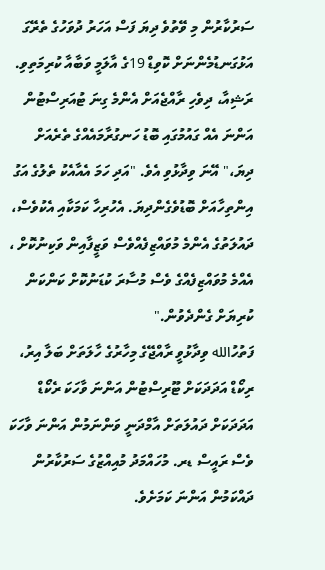ސަރުކާރުން މި ވޭތުވެ ދިޔަ ފަސް އަހަރު ދުވަހުގެ ތެރޭގަ އަޅުގަނޑުމެންނަށް ކޮވިޑް 19ގެ އާލަމީ ވަބާއާ ކުރިމަތިވި. ރަޝިއާ، ދިވެހި ރާއްޖެއަށް އެންމެ ގިނަ ޓުއަރިސްޓުން އަންނަ އެއް ގައުމުގައި ބޮޑު ހަނގުރާމައެއްގެ ތެރެއަށް ދިޔަ،" އޭނަ ވިދާޅުވި އެވެ. "އަދި ހަމަ އެއާއެކު ތެލުގެ އަގު އިންތިހާއަށް ބޮޑުވެގެންދިޔަ. އެހުރިހާ ކަމަކާއި އެކުވެސް، ދައުލަތުގެ އެންމެ މުވައްޒިފެއްވެސް ވަޒީފާއިން ވަކިނުކޮށް ، އެއްމެ މުވައްޒިފެއްގެ ވެސް މުސާރަ ކުޑަނުކޮށް ކަންކަން ކުރިޔަށް ގެންދެވުން."
ފަތުހުالله ވިދާޅުވީ ރާއްޖޭގެ މިހާރުގެ ހާލަތަށް ބަލާ އިރު، ރިކޯޑް އަދަދަކަށް ޓޫރިސްޓުން އަންނަ ވާހަކަ ރެކޯޑް އަދަދަކަށް ދައުލަތަށް އާމްދަނީ ވަންނަމުން އަންނަ ވާހަކަ ވެސް ރައީސް ޑރ. މުހައްމަދު މުއިއްޒުގެ ސަރުކާރުން ދައްކަމުން އަންނަ ކަމަށެވެ.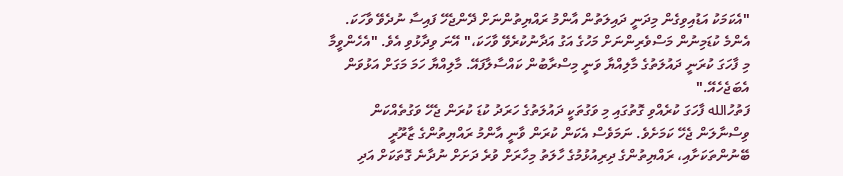"އެކަމަކު އަޑުއިވިގެން މިދަނީ ދައިލަތުން އާންމު ރައްޔިތުންނަށް ދޭންޖެހޭ ފައިސާ ނުދެވޭ ވާހަކަ. އެންމެ ކުޑަމިނުން މަސްވެރިންނަށް މަހުގެ އަގު އަދާނުކުރެވޭ ވާހަކަ،" އޭނަ ވިދާޅުވި އެވެ. "އެހެންވީމާ މި ފާހަގަ ކުރަނީ ދައުލަތުގެ މާލިއްޔާ ވަނީ މިސްރާބުން ކައްސާލާފައޭ. މާލިއްޔާ ހަމަ މަގަށް އަޅުވަން އެބަޖެހެއޭ."
ފަތުހުالله ފާހަގަ ކުރެއްވި ގޮތުގައި މި ވަގުތަކީ ދައުލަތުގެ ހަރަދު ކުޑަ ކުރަން ޖެހޭ ވަގުތެއްކަން ވިސްނާލަން ޖެހޭ ކަމަށެވެ. ނަމަވެސް އެކަން ކުރަން ވާނީ އާންމު ރައްޔިތުންގެ ޒާރޫރީ ބޭނުންތަކަށާއި، ރައްޔިތުންގެ ދިރިއުޅުމުގެ ހާލަތު މިހާރަށް ވުރެ ދަށަށް ނުދާނެ ގޮތަކަށް އަދި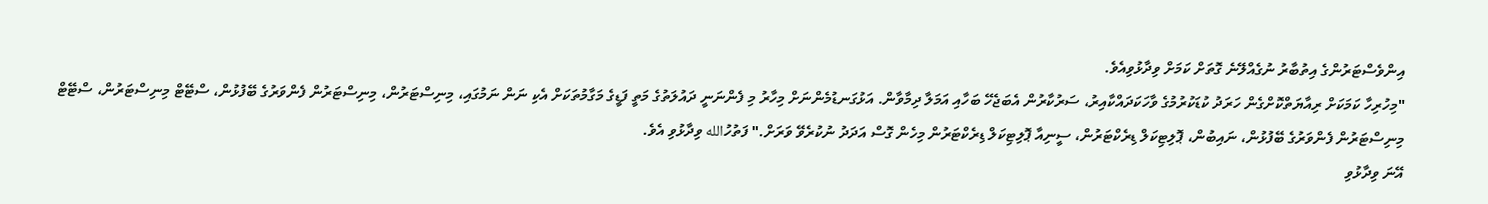އިންވެސްޓަރުންގެ އިތުބާރު ނުގެއްލޭނެ ގޮތަށް ކަމަށް ވިދާޅުވިއެވެ.
"މިހުރިހާ ކަމަކަށް ރިއާޔަތްކޮށްގެން ހަރަދު ކުޑަކުރުމުގެ ވާހަކަދައްކާއިރު، ސަރުކާރުން އެބަޖެހޭ ބަހާއި އަމަލާ ދިމާވާން. އަޅުގަނޑުމެންނަށް މިހާރު މި ފެންނަނީ ދައުލަތުގެ މަތީ ފަޑީގެ މަގާމުތަކަށް އެކި ނަން ނަމުގައި، މިނިސްޓަރުން، މިނިސްޓަރުން ފެންވަރުގެ ބޭފުޅުން، ސްޓޭޓް މިނިސްޓަރުން، ސްޓޭޓް މިނިސްޓަރުން ފެންވަރުގެ ބޭފުޅުން، ނައިބުން، ޕޮލިޓިކަލް ޑިރެކްޓަރުން، ސީނިއާ ޕޮލިޓިކަލް ޑިރެކްޓަރުން މިހެން ގޮސް އަދަދު ނުކުރެވޭ ވަރަށް." ފަތުހުالله ވިދާޅުވި އެވެ.
އޭނަ ވިދާޅުވި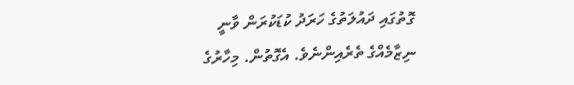ގޮތުގައި ދައުލަތުގެ ހަރަދު ކުޑަކުރަން ވާނީ ނިޒާމެއްގެ ތެރެއިންނެވެ. އެގޮތުން. މިހާރުގެ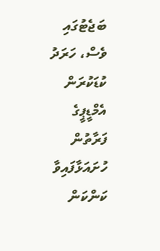ބަޖެޓުގައި ވެސް، ހަރަދު ކުޑަކުރަން އެމްޑީޕީގެ ފަރާތުން ހުށައަޅާފައިވާ ކަންކަން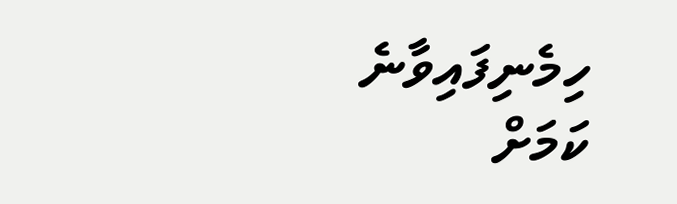ހިމެނިފައިވާނެ ކަމަށް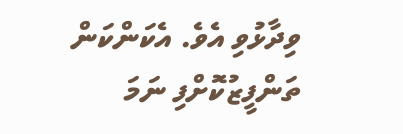ވިދާޅުވި އެވެ. އެކަންކަން ތަންފީޒުކޮށްފި ނަމަ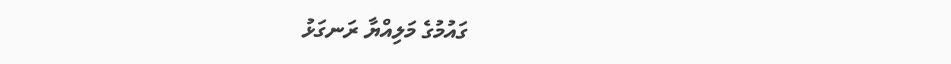ގައުމުގެ މަލިއްޔާ ރަނގަޅު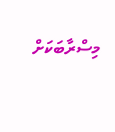މިސްރާބަކަށް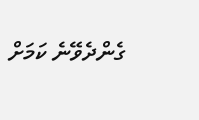ގެންދެވޭނެ ކަމަށް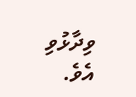ވިދާޅުވި އެވެ.